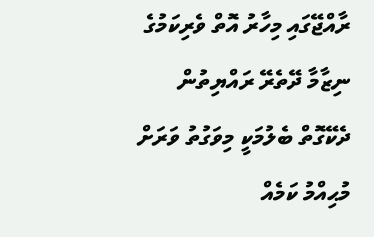ރާއްޖޭގައި މިހާރު އޮތް ވެރިކަމުގެ ނިޒާމާ ދޭތެރޭ ރައްޔިތުން ދެކޭގޮތް ބެލުމަކީ މިވަގުތު ވަރަށް މުޙިއްމު ކަމެއް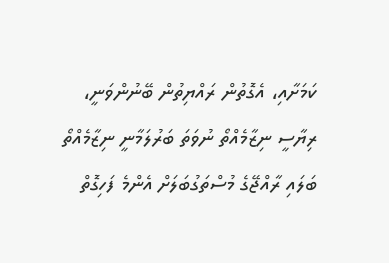ކަމަށާއި، އެގޮތުން ރައްޔިތުން ބޭނުންވަނީ، ރިޔާސީ ނިޒާމެއްތޯ ނުވަތަ ބަރުލަމާނީ ނިޒާމެއްތޯ ބަލައި ރާއްޖޭގެ މުސްތަގުބަލަށް އެންމެ ފަހިގޮތް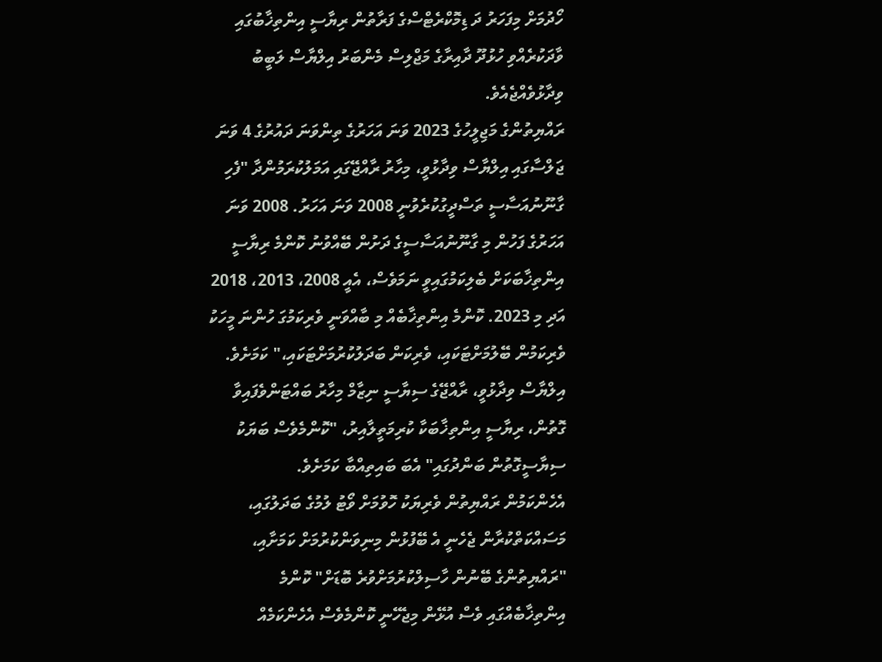ހޯދުމަށް މިފަހަރު ދަ ޑިމޮކްރެޓްސްގެ ފަރާތުން ރިޔާސީ އިންތިޚާބުގައި ވާދަކުރެއްވި ހުޅުދޫ ދާއިރާގެ މަޖްލިސް މެންބަރު އިލްޔާސް ލަބީބު ވިދާޅުވެއްޖެއެވެ.
ރައްޔިތުންގެ މަޖިލީހުގެ 2023 ވަނަ އަހަރުގެ ތިންވަނަ ދައުރުގެ 4 ވަނަ ޖަލްސާގައި އިލްޔާސް ވިދާޅުވީ، މިހާރު ރާއްޖޭގައި އަމަލުކުރަމުންދާ "ފެހި ގާނޫނުއަސާސީ ތަސްދީގުކުރެވުނީ 2008 ވަނަ އަހަރު. 2008 ވަނަ އަހަރުގެ ފަހުން މި ގާނޫނުއަސާސީގެ ދަށުން ބޭއްވުނު ކޮންމެ ރިޔާސީ އިންތިޚާބަކަށް ބެލިކަމުގައިވީ ނަމަވެސް، އެއީ 2008، 2013، 2018 އަދި މި 2023. ކޮންމެ އިންތިޚާބެއް މި ބާއްވަނީ ވެރިކަމުގަ ހުންނަ މީހަކު ވެރިކަމުން ބޭލުމަށްޓަކައި، ވެރިކަން ބަދަލުކުރުމަށްޓަކައި،" ކަމަށެވެ.
އިލްޔާސް ވިދާޅުވީ، ރާއްޖޭގެ ސިޔާސީ ނިޒާމް މިހާރު ބައްޓަންވެފައިވާ ގޮތުން، ރިޔާސީ އިންތިޚާބަކާ ކުރިމަތީލާއިރު، "ކޮންމެވެސް ބަޔަކު ސިޔާސީގޮތުން ބަންދުގައި" އެބަ ބައިތިއްބާ ކަމަށެވެ.
އެހެންކަމުން ރައްޔިތުން ވެރިޔަކު ހޮވުމަށް ވޯޓު ލުމުގެ ބަދަލުގައި، މަސައްކަތްކުރާން ޖެހެނީ އެ ބޭފުޅުން މިނިވަންކުރުމަށް ކަމަށާއި، "ރައްޔިތުންގެ ބޭނުން ހާސިލްކުރުމަށްވުރެ ބޮޑަށް" ކޮންމެ އިންތިޚާބެއްގައި ވެސް އުޅޭން މިޖެހޭނީ ކޮންމެވެސް އެހެންކަމެއް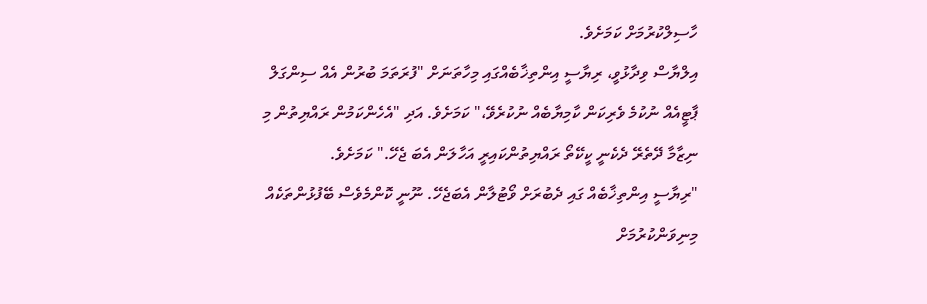ހާސިލްކުރުމަށް ކަމަށެވެ.
އިލްޔާސް ވިދާޅުވީ، ރިޔާސީ އިންތިޚާބެއްގައި މިހާތަނަށް "ފުރަތަމަ ބުރުން އެއް ސިންގަލް ޕާޓީއެއް ނުކުމެ ވެރިކަން ކާމިޔާބެއް ނުކުރެވޭ،" ކަމަށެވެ. އަދި "އެހެންކަމުން ރައްޔިތުން މި ނިޒާމާ ދޭތެރޭ ދެކެނީ ކީކޭތޯ ރައްޔިތުންކައިރީ އަހާލަން އެބަ ޖެހޭ." ކަމަށެވެ.
"ރިޔާސީ އިންތިޚާބެއް ގައި ދެބުރަށް ވޯޓުލާން އެބަޖެހޭ. ނޫނީ ކޮންމެވެސް ބޭފުޅުންތަކެއް މިނިވަންކުރުމަށް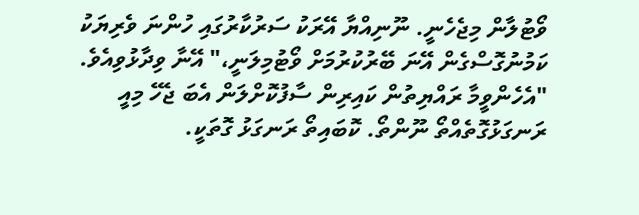ވޯޓުލާން މިޖެހެނީ. ނޫނިއްޔާ އޭރަކު ސަރުކާރުގައި ހުންނަ ވެރިޔަކު ކަމުނުގޮސްގެން އޭނަ ބޭރުކުރުމަށް ވޯޓުމިލަނީ،" އޭނާ ވިދާޅުވިއެވެ.
"އެހެންވީމާ ރައްޔިތުން ކައިރިން ސާފުކޮށްލަން އެބަ ޖެހޭ މިއީ ރަނގަޅުގޮތެއްތޯ ނޫންތޯ. ކޮބައިތޯ ރަނގަޅު ގޮތަކީ.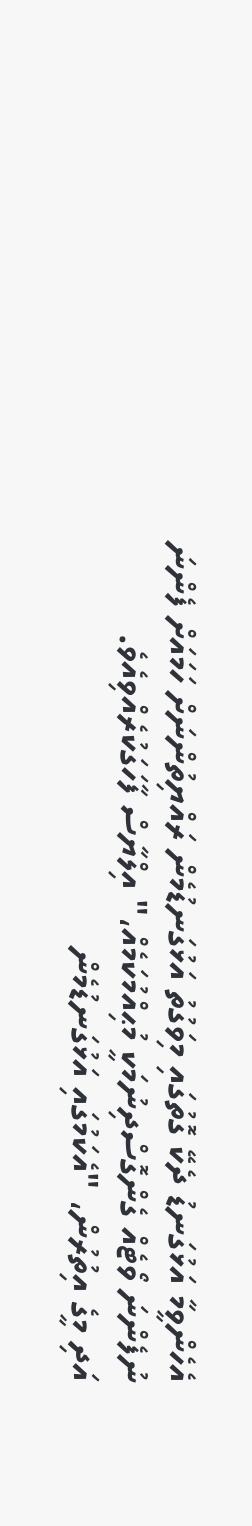އެހެންވީމާ އަޅުގަނޑު ދެކޭ ގޮތުގައި މިވަގުތު އަޅުގަނޑުމެން ރައްޔިތުންނަށް ހަމައަށް ފެންނަ ނުފެންނަ ވޯޓެއް ގެންގޮސްދިނުމަކީ މުޙިއްމުކަމެއް،" އިލްޔާސް ފާހަގަކުރެއްވިއެވެ.
އަދި މީގެ އިތުރުން، "އެކަމުގައި އަޅުގަނޑުމެން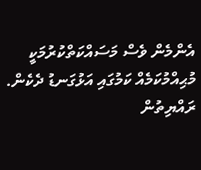އެންމެން ވެސް މަސައްކަތްކުރުމަކީ މުޙިއްމުކަމެއް ކަމުގައި އަޅުގަނޑު ދެކެން. ރައްޔިތުން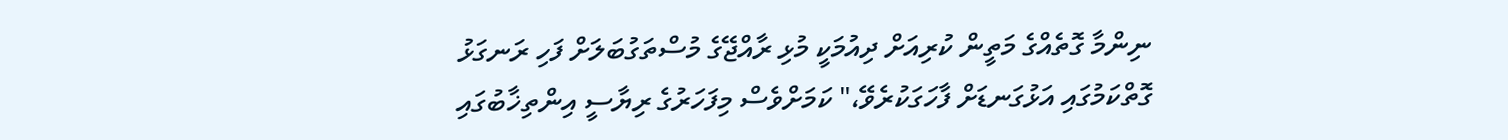ނިންމާ ގޮތެއްގެ މަތީން ކުރިއަށް ދިއުމަކީ މުޅި ރާއްޖޭގެ މުސްތަގުބަލަށް ފަހި ރަނގަޅު ގޮތްކަމުގައި އަޅުގަނޑަށް ފާހަގަކުރެވޭ،" ކަމަށްވެސް މިފަހަރުގެ ރިޔާސީ އިންތިޚާބުގައި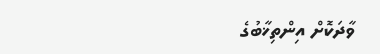ވާދަކޮށް އިންތިޚާބުގެ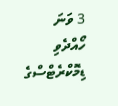3 ވަނަ ހޯއްދެވި ޑިމޮކްރެޓްސްގެ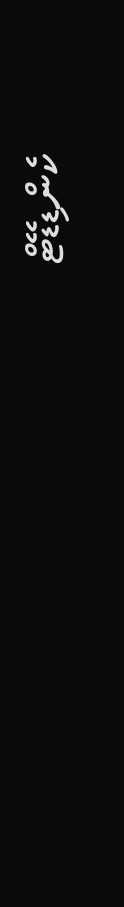ކެންޑިޑޭޓް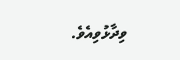ވިދާޅުވިއެވެ.